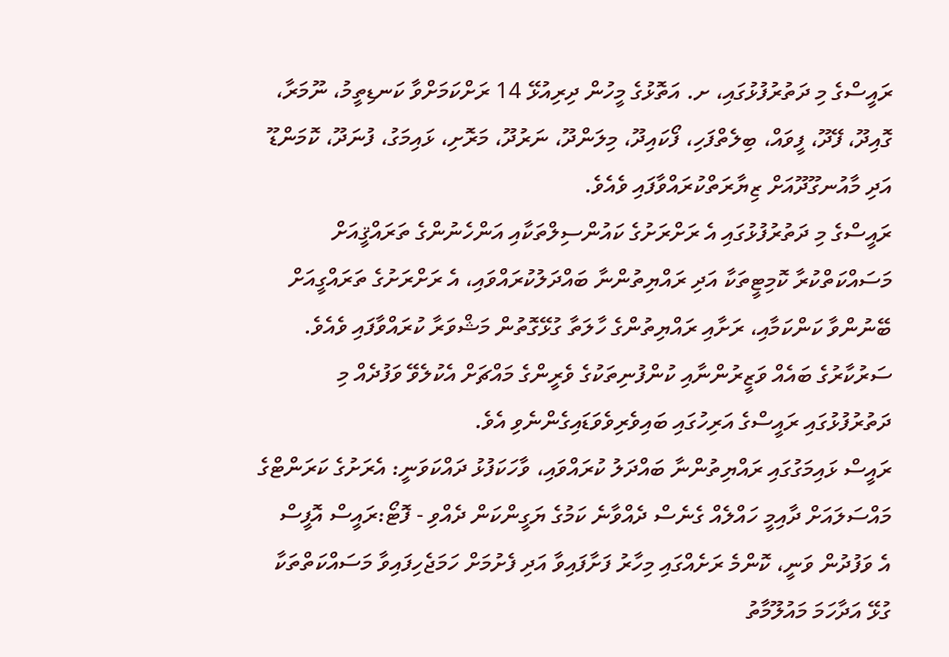ރައީސްގެ މި ދަތުރުފުޅުގައި، ށ. އަތޮޅުގެ މީހުން ދިރިއުޅޭ 14 ރަށްކަމަށްވާ ކަނޑިތީމު، ނޫމަރާ، ގޮއިދޫ، ފޭދޫ، ފީވައް، ބިލެތްފަހި، ފޯކައިދޫ، މިލަންދޫ، ނަރުދޫ، މަރޮށި، ޅައިމަގު، ފުނަދޫ، ކޮމަންޑޫ އަދި މާއުނގޫދޫއަށް ޒިޔާރަތްކުރައްވާފައި ވެއެވެ.
ރައީސްގެ މި ދަތުރުފުޅުގައި އެ ރަށްރަށުގެ ކައުންސިލްތަކާއި އަންހެނުންގެ ތަރައްޤީއަށް މަސައްކަތްކުރާ ކޮމިޓީތަކާ އަދި ރައްޔިތުންނާ ބައްދަލުކުރައްވައި، އެ ރަށްރަށުގެ ތަރައްގީއަށް ބޭނުންވާ ކަންކަމާއި، ރަށާއި ރައްޔިތުންގެ ހާލަތާ ގުޅޭގޮތުން މަޝްވަރާ ކުރައްވާފައި ވެއެވެ.
ސަރުކާރުގެ ބައެއް ވަޒީރުންނާއި ކުންފުނިތަކުގެ ވެރީންގެ މައްޗަށް އެކުލެވޭ ވަފުދެއް މި ދަތުރުފުޅުގައި ރައީސްގެ އަރިހުގައި ބައިވެރިވެވަޑައިގެންނެވި އެވެ.
ރައީސް ޅައިމަގުގައި ރައްޔިތުންނާ ބައްދަލު ކުރައްވައި، ވާހަކަފުޅު ދައްކަވަނީ: އެރަށުގެ ކަރަންޓްގެ މައްސަލައަށް ދާއިމީ ހައްލެއް ގެނެސް ދެއްވާނެ ކަމުގެ ޔަގީންކަން ދެއްވި - ފޮޓޯ:ރައީސް އޮފީސް
އެ ވަފުދުން ވަނީ، ކޮންމެ ރަށެއްގައި މިހާރު ފަށާފައިވާ އަދި ފެށުމަށް ހަމަޖެހިފައިވާ މަސައްކަތްތަކާ ގުޅޭ އަދާހަމަ މައުލޫމާތު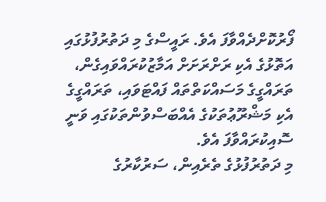ފޯރުކޮށްދެއްވާފަ އެވެ. ރައީސްގެ މި ދަތުރުފުޅުގައި އަތޮޅުގެ އެކި ރަށްރަށަށް އަމާޒުކުރައްވައިގެން، ތަރައްގީގެ މަސައްކަތްތައް ފައްޓަވައި، ތަރައްގީގެ އެކި މަޝްރޫޢުތަކުގެ އެއްބަސްވުންތަކުގައި ވަނީ ސޮއިކުރައްވާފަ އެވެ.
މި ދަތުރުފުޅުގެ ތެރެއިން، ސަރުކާރުގެ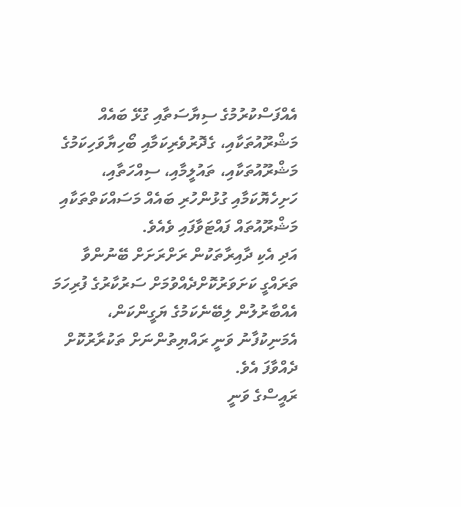އެއްފަސްކުރުމުގެ ސިޔާސަތާއި ގުޅޭ ބައެއް މަޝްރޫއުތަކާއި، ގެދޮރުވެރިކަމާއި ބޯހިޔާވަހިކަމުގެ މަޝްރޫއުތަކާއި، ތައުލީމާއި، ސިއްހަތާއި، ހަށިހެޔޮކަމާއި ގުޅުންހުރި ބައެއް މަސައްކަތްތަކާއި މަޝްރޫއުތައް ފައްޓަވާފައި ވެއެވެ.
އަދި އެކި ދާއިރާތަކުން ރަށްރަށަށް ބޭނުންވާ ތަރައްގީ ކަށަވަރުކޮށްދެއްވުމަށް ސަރުކާރުގެ ފުރިހަމަ އެއްބާރުލުން ލިބޭނެކަމުގެ ޔަގީންކަން، އެމަނިކުފާނު ވަނީ ރައްޔިތުންނަށް ތަކުރާރުކޮށް ދެއްވާފަ އެވެ.
ރައީސްގެ ވަނީ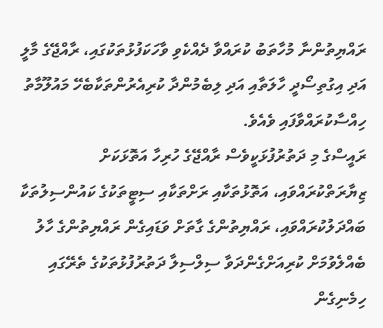ރައްޔިތުންނާ މުހާތަބު ކުރައްވާ ދެއްކެވި ވާހަކަފުޅުތަކުގައި، ރާއްޖޭގެ މާލީ އަދި އިގުތިސޯދީ ހާލަތާއި އަދި ލިބެމުންދާ ކުރިއެރުންތަކާބެހޭ މައުލޫމާތު ހިއްސާކުރައްވާފައި ވެއެވެ.
ރައީސްގެ މި ދަތުރުފުޅަކީވެސް ރާއްޖޭގެ ހުރިހާ އަތޮޅަކަށް ޒިޔާރަތްކުރައްވައި، އަތޮޅުތަކާއި ރަށްތަކާއި ސިޓީތަކުގެ ކައުންސިލުތަކާ ބައްދަލުކުރައްވައި، ރައްޔިތުންގެ ގާތަށް ވަޑައިގެން ރައްޔިތުންގެ ހާލު ބެއްލެވުމަށް ކުރިއަށްގެންދަވާ ސިލްސިލާ ދަތުރުފުޅުތަކުގެ ތެރޭގައި ހިމެނިގެން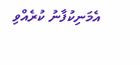އެމަނިކުފާނު ކުރެއްވި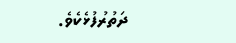ދަތުރުފުޅެކެވެ.